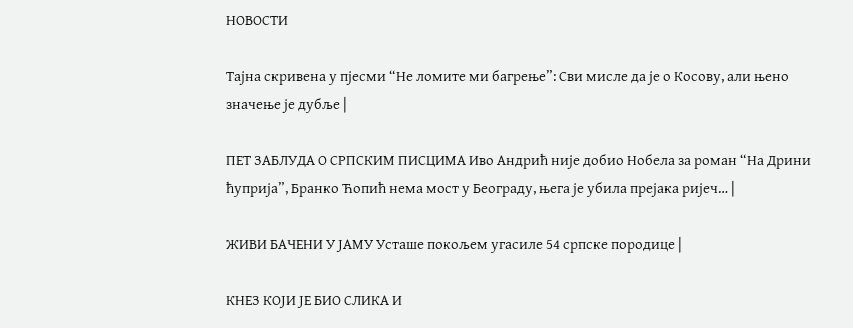НОВОСТИ

Тајна скривена у пјесми “Не ломите ми багрење”: Сви мисле да је о Косову, али њено значење је дубље |

ПЕТ ЗАБЛУДА О СРПСКИМ ПИСЦИМА Иво Андрић није добио Нобела за роман “На Дрини ћуприја”, Бранко Ћопић нема мост у Београду, њега је убила прејака ријеч… |

ЖИВИ БАЧЕНИ У ЈАМУ Усташе покољем угасиле 54 српске породице |

КНЕЗ КОЈИ ЈЕ БИО СЛИКА И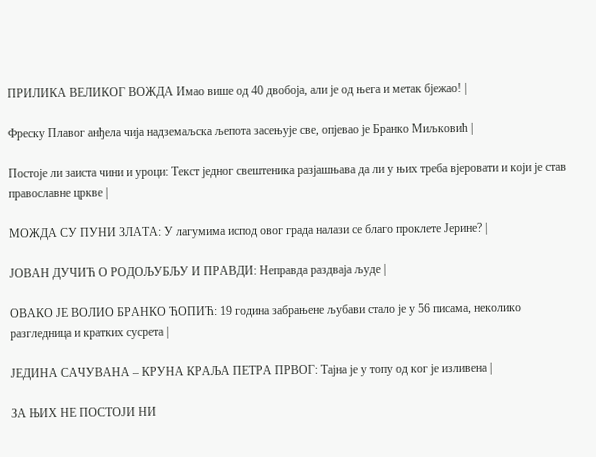ПРИЛИКА ВЕЛИКОГ ВОЖДА Имао више од 40 двобоја, али је од њега и метак бјежао! |

Фреску Плавог анђела чија надземаљска љепота засењује све, опјевао је Бранко Миљковић |

Постоје ли заиста чини и уроци: Текст једног свештеника разјашњава да ли у њих треба вјеровати и који је став православне цркве |

МОЖДА СУ ПУНИ ЗЛАТА: У лагумима испод овог града налази се благо проклете Јерине? |

ЈОВАН ДУЧИЋ О РОДОЉУБЉУ И ПРАВДИ: Неправда раздваја људе |

ОВАКО ЈЕ ВОЛИО БРАНКО ЋОПИЋ: 19 година забрањене љубави стало је у 56 писама, неколико разгледница и кратких сусрета |

ЈЕДИНА САЧУВАНА – КРУНА КРАЉА ПЕТРА ПРВОГ: Тајна је у топу од ког је изливена |

ЗА ЊИХ НЕ ПОСТОЈИ НИ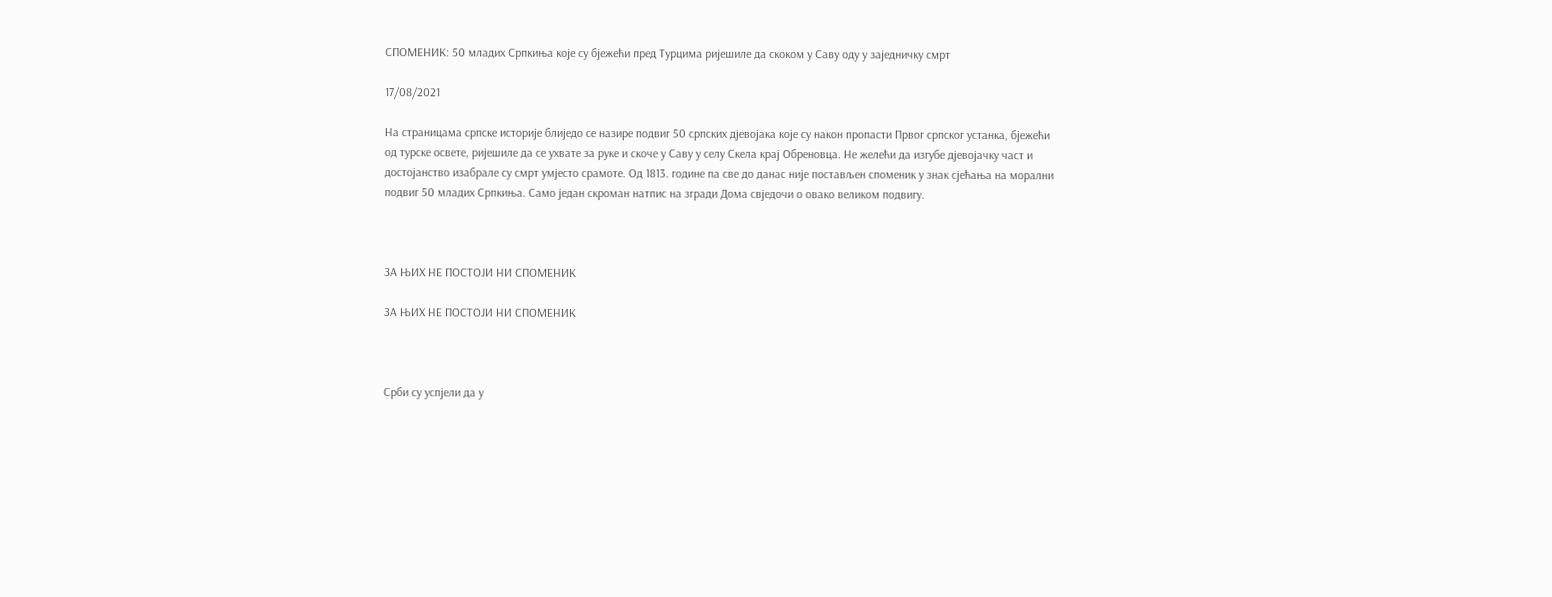СПОМЕНИК: 50 младих Српкиња које су бјежећи пред Турцима ријешиле да скоком у Саву оду у заједничку смрт

17/08/2021

На страницама српске историје блиједо се назире подвиг 50 српских дјевојака које су након пропасти Првог српског устанка, бјежећи од турске освете, ријешиле да се ухвате за руке и скоче у Саву у селу Скела крај Обреновца. Не желећи да изгубе дјевојачку част и достојанство изабрале су смрт умјесто срамоте. Од 1813. године па све до данас није постављен споменик у знак сјећања на морални подвиг 50 младих Српкиња. Само један скроман натпис на згради Дома свједочи о овако великом подвигу.



ЗА ЊИХ НЕ ПОСТОЈИ НИ СПОМЕНИК

ЗА ЊИХ НЕ ПОСТОЈИ НИ СПОМЕНИК



Срби су успјели да у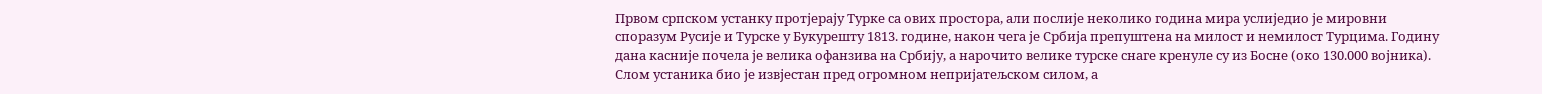Првом српском устанку протјерају Турке са ових простора, али послије неколико година мира услиједио је мировни споразум Русије и Турске у Букурешту 1813. године, након чега је Србија препуштена на милост и немилост Турцима. Годину дана касније почела је велика офанзива на Србију, а нарочито велике турске снаге кренуле су из Босне (око 130.000 војника). Слом устаника био је извјестан пред огромном непријатељском силом, а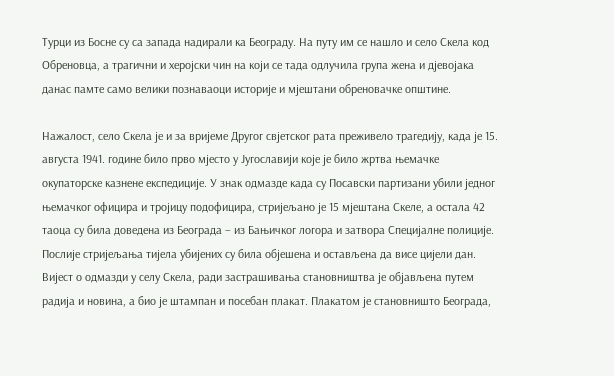Турци из Босне су са запада надирали ка Београду. На путу им се нашло и село Скела код Обреновца, а трагични и херојски чин на који се тада одлучила група жена и дјевојака данас памте само велики познаваоци историје и мјештани обреновачке општине.

Нажалост, село Скела је и за вријеме Другог свјетског рата преживело трагедију, када је 15. августа 1941. године било прво мјесто у Југославији које је било жртва њемачке окупаторске казнене експедиције. У знак одмазде када су Посавски партизани убили једног њемачког официра и тројицу подофицира, стријељано је 15 мјештана Скеле, а остала 42 таоца су била доведена из Београда – из Бањичког логора и затвора Специјалне полиције. Послије стријељања тијела убијених су била објешена и остављена да висе цијели дан. Вијест о одмазди у селу Скела, ради застрашивања становништва је објављена путем радија и новина, а био је штампан и посебан плакат. Плакатом је становништо Београда,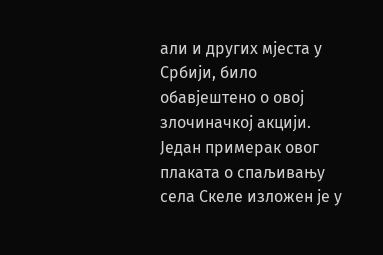али и других мјеста у Србији, било обавјештено о овој злочиначкој акцији. Један примерак овог плаката о спаљивању села Скеле изложен је у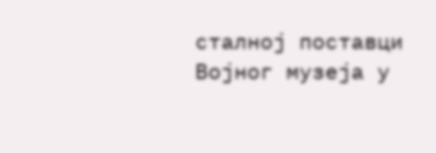сталној поставци Војног музеја у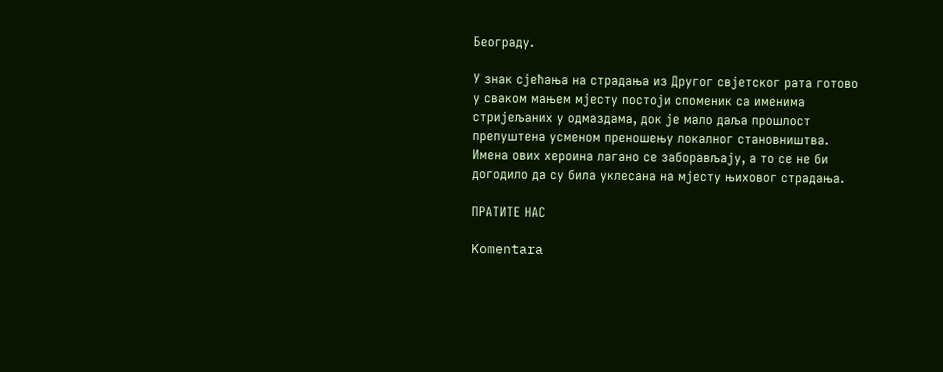Београду.

У знак сјећања на страдања из Другог свјетског рата готово у сваком мањем мјесту постоји споменик са именима стријељаних у одмаздама, док је мало даља прошлост препуштена усменом преношењу локалног становништва. Имена ових хероина лагано се заборављају, а то се не би догодило да су била уклесана на мјесту њиховог страдања.

ПРАТИТЕ НАС

Komentara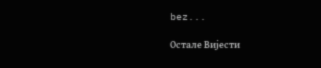bez...

Остале Вијести